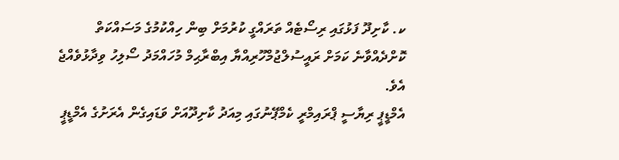ކ. ކާށިދޫ ފަޅުގައި ރިސޯޓެއް ތަރައްގީ ކުރުމަށް ބިން ހިއްކުމުގެ މަސައްކަތް ކޮށްދެއްވާނެ ކަމަށް ރައީސުލްޖުމްހޫރިއްޔާ އިބްރާޙިމް މުހައްމަދު ސޯލިހު ވިދާޅުވެއްޖެ އެވެ.
އެމްޑީޕީ ރިޔާސީ ޕްރައިމްރީ ކެމްޕޭނުގައި މިއަދު ކާށިދޫއަށް ވަޑައިގެން އެރަށުގެ އެމްޑީޕީ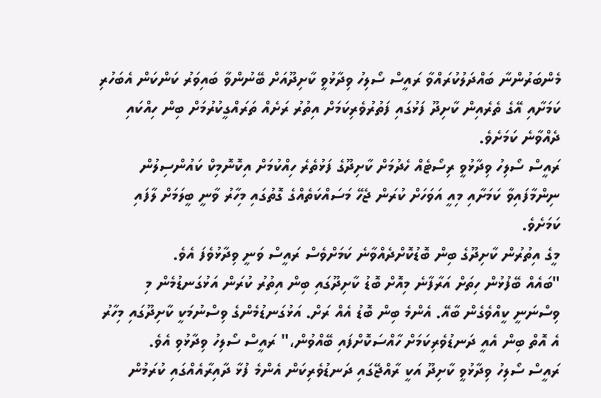މެންބަރުންނާ ބައްދަލުކުރައްވާ ރައީސް ސޯލިހު ވިދާޅުވީ ކާށިދޫއަށް ބޭނުންވާ ބައިވަރު ކަންކަން އެބަހުރި ކަމަށާއި އޭގެ ތެރެއިން ކާށިދޫ ފަޅުގައި ފަތުރުވެރިކަމަށް އިތުރު ރަށެއް ތަރައްގީކުރުމަށް ބިން ހިއްކައި ދެއްވާނެ ކަމަށެވެ.
ރައީސް ސޯލިހު ވިދާޅުވީ ރިސޯޓެއް ހެދުމަށް ކާށިދޫގެ ފަޅުތެރެ ހިއްކުމަށް އިކޮނޮމިކް ކައުންސިލުން ނިންމާފައިވާ ކަމަށާއި މިއީ އަވަހަށް ކުރަން ޖެހޭ މަސައްކަތެއްގެ ގޮތުގައި މިހާރު ވާނީ ބީލަމަށް ލާފައި ކަމަށެވެ.
މީގެ އިތުރުން ކާށިދޫގެ ބިން ބޮޑުކޮށްދެއްވާނެ ކަމަށްވެސް ރައީސް ވަނީ ވިދާޅުވެފަ އެވެ.
"ބައެއް ބޭފުޅުން ހިތަށް އަރާފާނެ މިއޮށް ބޮޑު ކާށިދޫގައި ބިން އިތުރު ކުރަން އަޅުގަނޑުމެން މި ވިސްނަނީ ކީއްވެގެން ބާއޭ. އެންމެ ބިން ބޮޑު އެއް ރަށް. އަޅުގަނޑުމެންގެ ވިސްނުމަކީ ކާށިދޫގައި މިހާރު އެ އޮތް ބިން އެއީ ދަނޑުވެރިކަމަށް ހާއްސަކޮށްފައި ބޭއްވުން،" ރައީސް ސޯލިހު ވިދާޅުވި އެވެ.
ރައީސް ސޯލިހު ވިދާޅުވީ ކާށިދޫ އަކީ ރާއްޖޭގައި ދަނޑުވެރިކަން އެންމެ ފުޅާ ދާއިރާއެއްގައި ކުރަމުން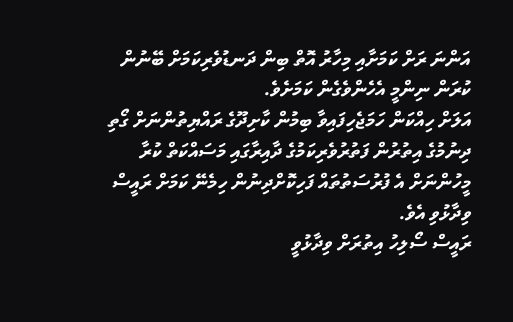އަންނަ ރަށް ކަމަށާއި މިހާރު އޮތް ބިން ދަނޑުވެރިކަމަށް ބޭނުން ކުރަން ނިންމީ އެހެންވެގެން ކަމަށެވެ.
އަލަށް ހިއްކަން ހަމަޖެހިފައިވާ ބިމުން ކާށިދޫގެ ރައްޔިތުންނަށް ގޯތި ދިނުމުގެ އިތުރުން ފަތުރުވެރިކަމުގެ ދާއިރާގައި މަސައްކަތް ކުރާ މީހުންނަށް އެ ފުރުސަތުތައް ފަހިކޮށްދިނުން ހިމެނޭ ކަމަށް ރައީސް ވިދާޅުވި އެވެ.
ރައީސް ސޯލިހު އިތުރަށް ވިދާޅުވީ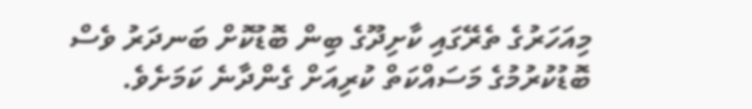މިއަހަރުގެ ތެރޭގައި ކާށިދޫގެ ބިން ބޮޑުކޮށް ބަނދަރު ވެސް ބޮޑުކުރުމުގެ މަސައްކަތް ކުރިއަށް ގެންދާނެ ކަމަށެވެ.